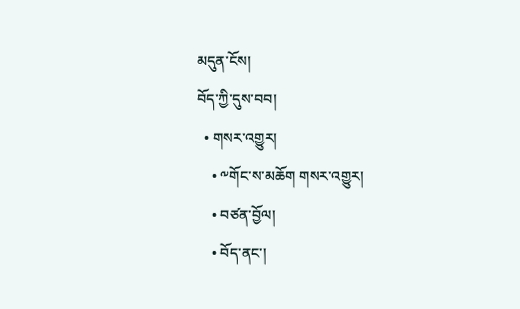མདུན་ངོས།
བོད་ཀྱི་དུས་བབ།
  • གསར་འགྱུར།
    • ༸གོང་ས་མཆོག གསར་འགྱུར།
    • བཙན་བྱོལ།
    • བོད་ནང་།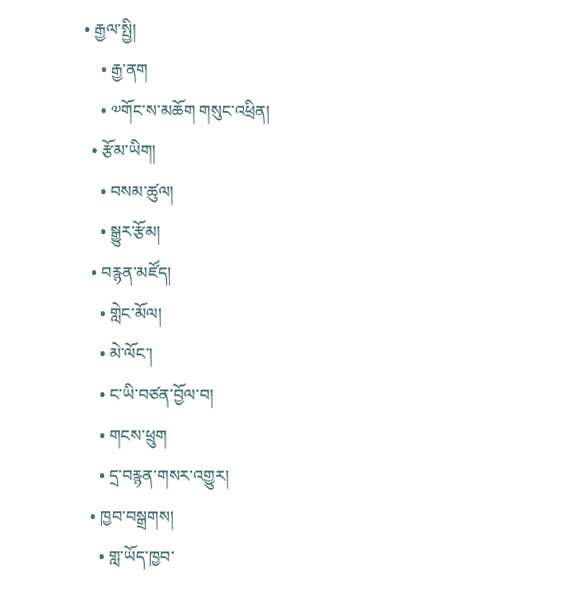• རྒྱལ་སྤྱི།
    • རྒྱ་ནག
    • ༧གོང་ས་མཆོག གསུང་འཕྲིན།
  • རྩོམ་ཡིག།
    • བསམ་ཚུལ།
    • སྒྱུར་རྩོམ།
  • བརྙན་མཛོད།
    • གླེང་མོལ།
    • མེ་ལོང་།
    • ང་ཡི་བཙན་བྱོལ་བ།
    • གངས་ཕྲུག
    • དྲ་བརྙན་གསར་འགྱུར།
  • ཁྱབ་བསྒྲགས།
    • གླ་ཡོད་ཁྱབ་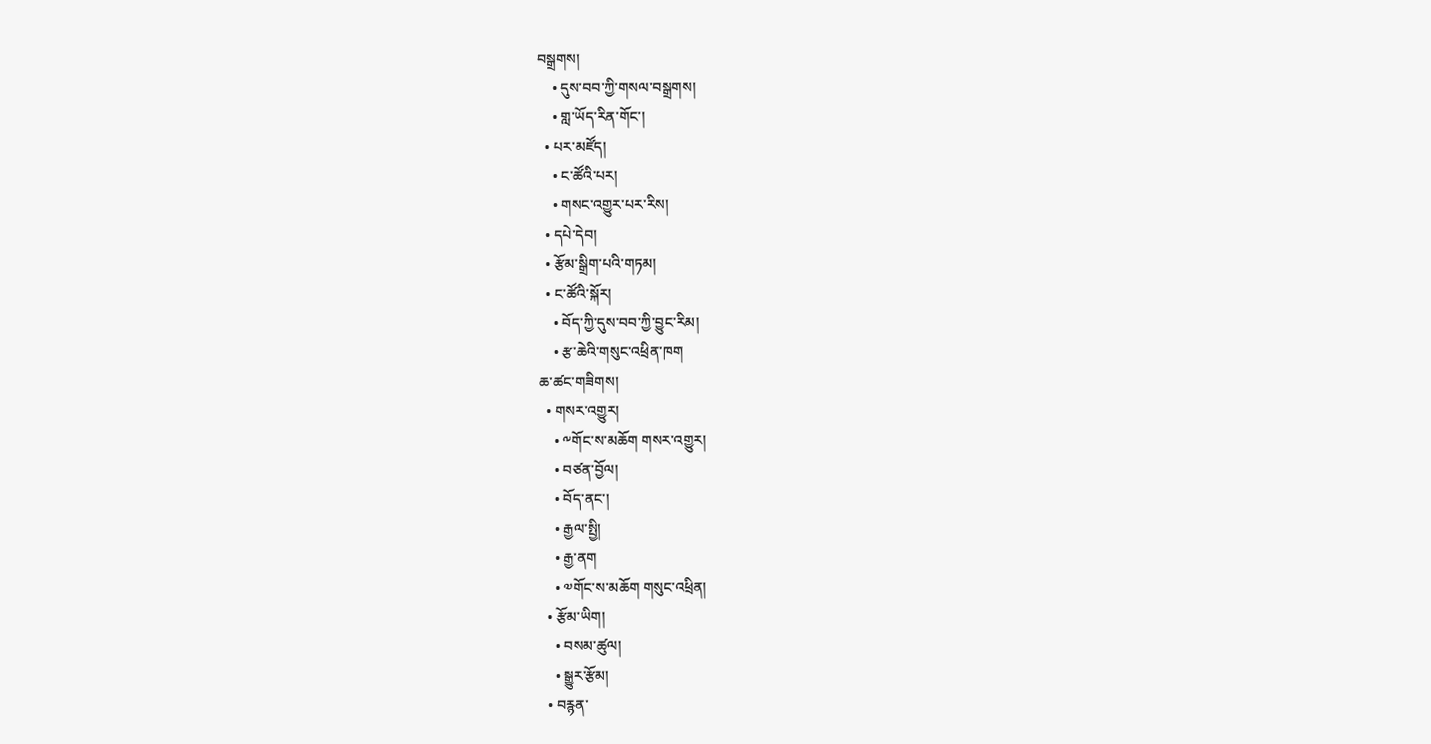བསྒྲགས།
    • དུས་བབ་ཀྱི་གསལ་བསྒྲགས།
    • གླ་ཡོད་རིན་གོང་།
  • པར་མཛོད།
    • ང་ཚོའི་པར།
    • གསང་འགྱུར་པར་རིས།
  • དཔེ་དེབ།
  • རྩོམ་སྒྲིག་པའི་གཏམ།
  • ང་ཚོའི་སྐོར།
    • བོད་ཀྱི་དུས་བབ་ཀྱི་བྱུང་རིམ།
    • རྩ་ཆེའི་གསུང་འཕྲིན་ཁག
ཆ་ཚང་གཟིགས།
  • གསར་འགྱུར།
    • ༸གོང་ས་མཆོག གསར་འགྱུར།
    • བཙན་བྱོལ།
    • བོད་ནང་།
    • རྒྱལ་སྤྱི།
    • རྒྱ་ནག
    • ༧གོང་ས་མཆོག གསུང་འཕྲིན།
  • རྩོམ་ཡིག།
    • བསམ་ཚུལ།
    • སྒྱུར་རྩོམ།
  • བརྙན་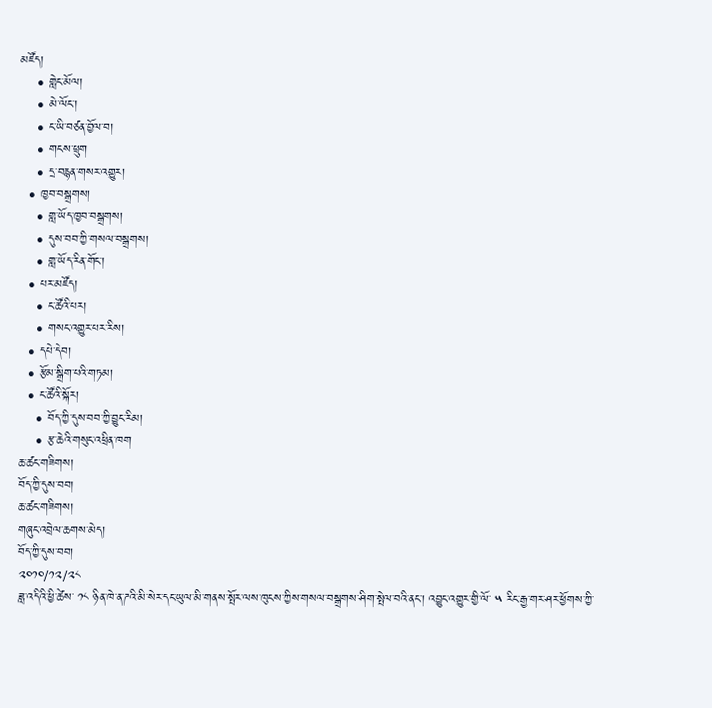མཛོད།
    • གླེང་མོལ།
    • མེ་ལོང་།
    • ང་ཡི་བཙན་བྱོལ་བ།
    • གངས་ཕྲུག
    • དྲ་བརྙན་གསར་འགྱུར།
  • ཁྱབ་བསྒྲགས།
    • གླ་ཡོད་ཁྱབ་བསྒྲགས།
    • དུས་བབ་ཀྱི་གསལ་བསྒྲགས།
    • གླ་ཡོད་རིན་གོང་།
  • པར་མཛོད།
    • ང་ཚོའི་པར།
    • གསང་འགྱུར་པར་རིས།
  • དཔེ་དེབ།
  • རྩོམ་སྒྲིག་པའི་གཏམ།
  • ང་ཚོའི་སྐོར།
    • བོད་ཀྱི་དུས་བབ་ཀྱི་བྱུང་རིམ།
    • རྩ་ཆེའི་གསུང་འཕྲིན་ཁག
ཆ་ཚང་གཟིགས།
བོད་ཀྱི་དུས་བབ།
ཆ་ཚང་གཟིགས།
གཞུང་འབྲེལ་ཆགས་མེད།
བོད་ཀྱི་དུས་བབ།
༢༠༡༠/༡༢/༢༨
ཟླ་འདིའི་ཕྱི་ཚེས་ ༡༨ ཉིན་ཁེ་ན་ཌའི་མི་སེར་དང་ཡུལ་མི་གནས་སྤོར་ལས་ཁུངས་ཀྱིས་གསལ་བསྒྲགས་ཤིག་སྤེལ་བའི་ནང་། འབྱུང་འགྱུར་གྱི་ལོ་ ༥ རིང་རྒྱ་གར་ཤར་ཕྱོགས་ཀྱི་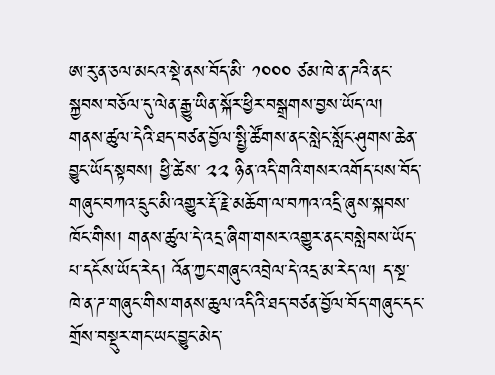ཨ་རུ་ན་ཅལ་མངའ་སྡེ་ནས་བོད་མི་ ༡༠༠༠ ཙམ་ཁེ་ན་ཌའི་ནང་སྐྱབས་བཅོལ་དུ་ལེན་རྒྱུ་ཡིན་སྐོར་ཕྱིར་བསྒྲགས་བྱས་ཡོད་ལ། གནས་ཚུལ་དེའི་ཐད་བཙན་བྱོལ་སྤྱི་ཚོགས་ནང་སླེང་སློང་ཤུགས་ཆེན་བྱུང་ཡོད་སྟབས། ཕྱི་ཚེས་ ༢༢ ཉིན་འདི་གའི་གསར་འགོད་པས་བོད་གཞུང་བཀའ་དྲུང་མི་འགྱུར་རྡོ་རྗེ་མཆོག་ལ་བཀའ་འདྲི་ཞུས་སྐབས་ཁོང་གིས། གནས་ཚུལ་དེ་འདྲ་ཞིག་གསར་འགྱུར་ནང་བསླེབས་ཡོད་པ་དངོས་ཡོད་རེད། འོན་ཀྱང་གཞུང་འབྲེལ་དེ་འདྲ་མ་རེད་ལ། ད་སྔ་ཁེ་ན་ཌ་གཞུང་གིས་གནས་ཆུལ་འདིའི་ཐད་བཙན་བྱོལ་བོད་གཞུང་དང་གྲོས་བསྡུར་གང་ཡང་བྱུང་མེད་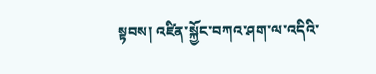སྟབས། འཛིན་སྐྱོང་བཀའ་ཤག་ལ་འདིའི་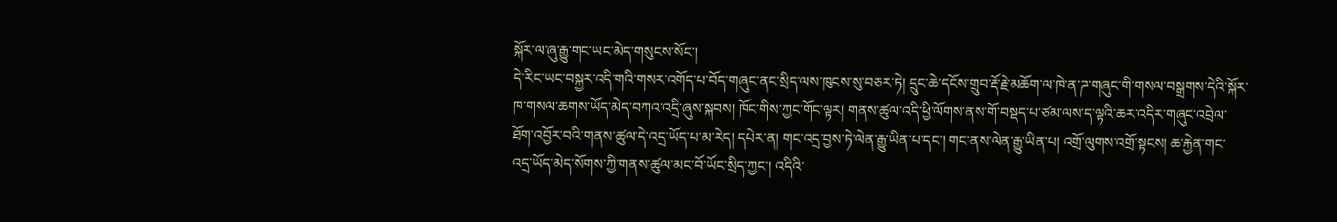སྐོར་ལ་ཞུ་རྒྱུ་གང་ཡང་མེད་གསུངས་སོང་།
དེ་རིང་ཡང་བསྐྱར་འདི་གའི་གསར་འགོད་པ་བོད་གཞུང་ནང་སྲིད་ལས་ཁུངས་སུ་བཅར་ཏེ། དྲུང་ཆེ་དངོས་གྲུབ་རྡོ་རྗེ་མཆོག་ལ་ཁེ་ན་ཌ་གཞུང་གི་གསལ་བསྒྲགས་དེའི་སྐོར་ཁ་གསལ་ཆགས་ཡོད་མེད་བཀའ་འདྲི་ཞུས་སྐབས། ཁོང་གིས་ཀྱང་གོང་ལྟར། གནས་ཚུལ་འདི་ཕྱི་ལོགས་ནས་གོ་བསྡད་པ་ཙམ་ལས་ད་ལྟའི་ཆར་འདིར་གཞུང་འབྲེལ་ཐོག་འབྱོར་བའི་གནས་ཚུལ་དེ་འདྲ་ཡོད་པ་མ་རེད། དཔེར་ན། གང་འདྲ་བྱས་ཏེ་ལེན་རྒྱུ་ཡིན་པ་དང་། གང་ནས་ལེན་རྒྱུ་ཡིན་པ། འགྲོ་ལུགས་འགྲོ་སྟངས། ཆ་རྐྱེན་གང་འདྲ་ཡོད་མེད་སོགས་ཀྱི་གནས་ཚུལ་མང་བོ་ཡོང་སྲིད་ཀྱང་། འདིའི་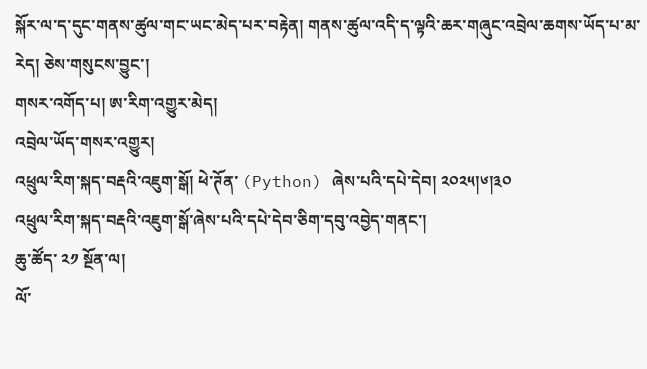སྐོར་ལ་ད་དུང་གནས་ཚུལ་གང་ཡང་མེད་པར་བརྟེན། གནས་ཚུལ་འདི་ད་ལྟའི་ཆར་གཞུང་འབྲེལ་ཆགས་ཡོད་པ་མ་རེད། ཅེས་གསུངས་བྱུང་།
གསར་འགོད་པ། ཨ་རིག་འགྱུར་མེད།
འབྲེལ་ཡོད་གསར་འགྱུར།
འཕྲུལ་རིག་སྐད་བརྡའི་འཇུག་སྒོ། ཕེ་ཊོན་ (Python) ཞེས་པའི་དཔེ་དེབ། ༢༠༢༥།༦།༣༠
འཕྲུལ་རིག་སྐད་བརྡའི་འཇུག་སྒོ་ཞེས་པའི་དཔེ་དེབ་ཅིག་དབུ་འབྱེད་གནང་།
ཆུ་ཚོད་ ༢༡ སྔོན་ལ།
ལོ་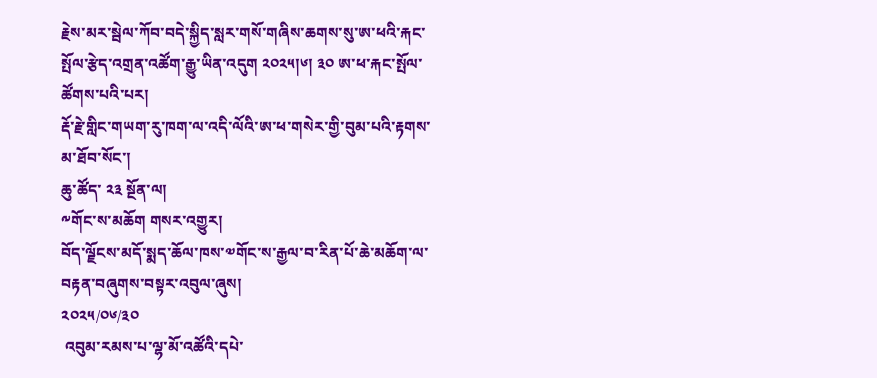རྗེས་མར་སྦེལ་ཀོབ་བདེ་སྐྱིད་སླར་གསོ་གཞིས་ཆགས་སུ་ཨ་ཕའི་རྐང་སྤོལ་རྩེད་འགྲན་འཚོག་རྒྱུ་ཡིན་འདུག ༢༠༢༥།༦། ༣༠ ཨ་ཕ་རྐང་སྤོལ་ཚོགས་པའི་པར།
རྡོ་རྗེ་གླིང་གཡག་རུ་ཁག་ལ་འདི་ལོའི་ཨ་ཕ་གསེར་གྱི་བུམ་པའི་རྟགས་མ་ཐོབ་སོང་།
ཆུ་ཚོད་ ༢༣ སྔོན་ལ།
༸གོང་ས་མཆོག གསར་འགྱུར།
བོད་ལྗོངས་མདོ་སྨད་ཆོལ་ཁས་༧གོང་ས་རྒྱལ་བ་རིན་པོ་ཆེ་མཆོག་ལ་བརྟན་བཞུགས་བསྟར་འབུལ་ཞུས།
༢༠༢༥/༠༦/༣༠
 འབུམ་རམས་པ་ལྷ་མོ་འཚོའི་དཔེ་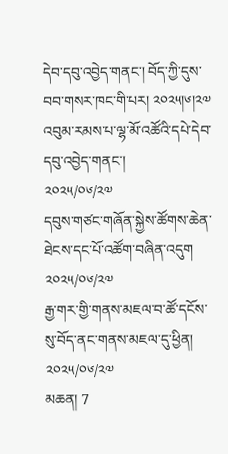དེབ་དབུ་འབྱེད་གནང་། བོད་ཀྱི་དུས་བབ་གསར་ཁང་གི་པར། ༢༠༢༥།༦།༢༧
འབུམ་རམས་པ་ལྷ་མོ་འཚོའི་དཔེ་དེབ་དབུ་འབྱེད་གནང་།
༢༠༢༥/༠༦/༢༧
དབུས་གཙང་གཞོན་སྐྱེས་ཚོགས་ཆེན་ཐེངས་དང་པོ་འཚོག་བཞིན་འདུག
༢༠༢༥/༠༦/༢༧
རྒྱ་གར་གྱི་གནས་མཇལ་བ་ཚོ་དངོས་སུ་བོད་ནང་གནས་མཇལ་དུ་ཕྱིན།
༢༠༢༥/༠༦/༢༧
མཆན། 7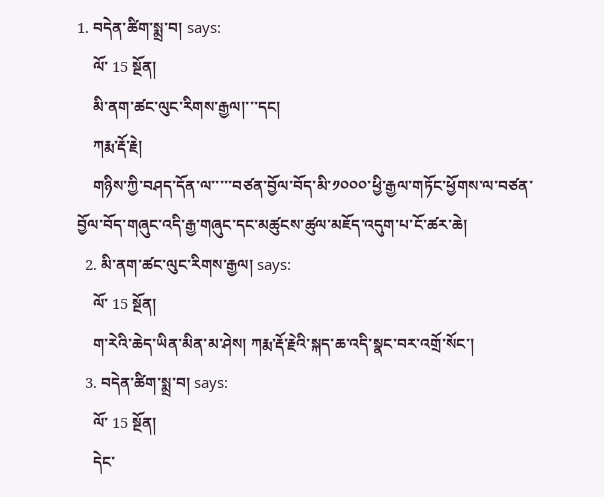1. བདེན་ཚིག་སྨྲ་བ། says:
    ལོ་ 15 སྔོན།
    མི་ནག་ཚང་ལུང་རིགས་རྒྱལ།་་་དང།
    ཀརྨ་རྡོ་རྗེ།
    གཉིས་ཀྱི་བཤད་དོན་ལ་་་་་བཙན་བྱོལ་བོད་མི་༡༠༠༠་ཕྱི་རྒྱལ་གཏོང་ཕྱོགས་ལ་བཙན་བྱོལ་བོད་གཞུང་འདི་རྒྱ་གཞུང་དང་མཚུངས་ཚུལ་མཇོད་འདུག་པ་ངོ་ཚར་ཆེ།
  2. མི་ནག་ཚང་ལུང་རིགས་རྒྱལ། says:
    ལོ་ 15 སྔོན།
    ག་རེའི་ཆེད་ཡིན་མིན་མ་ཤེས། ཀརྨ་རྡོ་རྗེའི་སྐད་ཆ་འདི་སྣང་བར་འགྲོ་སོང་།
  3. བདེན་ཚིག་སྨྲ་བ། says:
    ལོ་ 15 སྔོན།
    དེང་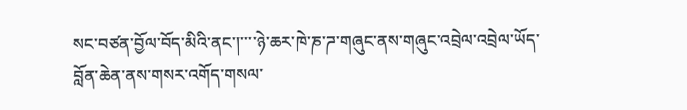སང་བཙན་བྱོལ་བོད་མིའི་ནང་།་་་་ཉེ་ཆར་ཁེ་ཎ་ཌ་གཞུང་ནས་གཞུང་འབྲེལ་འབྲེལ་ཡོད་བློན་ཆེན་ནས་གསར་འགོད་གསལ་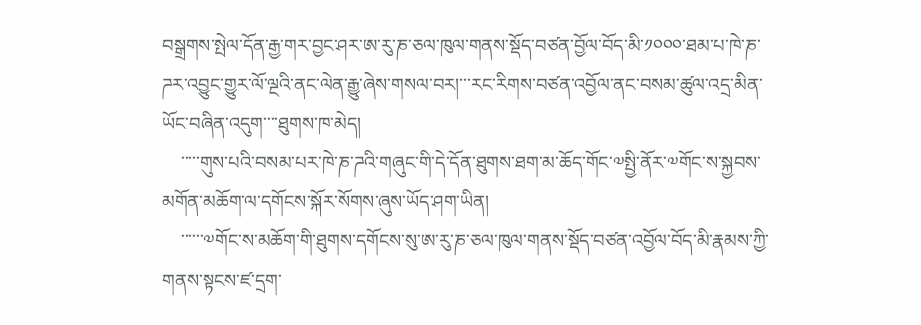བསྒྲགས་སྤེལ་དོན་རྒྱ་གར་བྱང་ཤར་ཨ་རུ་ཎ་ཅལ་ཁུལ་གནས་སྡོད་བཙན་བྱོལ་བོད་མི་༡༠༠༠་ཐམ་པ་ཁེ་ཎ་ཌར་འབྱུང་གྱུར་ལོ་ལྔའི་ནང་ལེན་རྒྱུ་ཞེས་གསལ་བར།་་་རང་རིགས་བཙན་འབྱོལ་ནང་བསམ་ཚུལ་འདྲ་མིན་ཡོང་བཞིན་འདུག་་་་ཐུགས་ཁ་མེད།
    ་་་་་གུས་པའི་བསམ་པར་ཁེ་ཎ་ཌའི་གཞུང་གི་དེ་དོན་ཐུགས་ཐག་མ་ཆོད་གོང་༧སྤྱི་ནོར་༧གོང་ས་སྐྱབས་མགོན་མཆོག་ལ་དགོངས་སྐོར་སོགས་ཞུས་ཡོད་ཤག་ཡིན།
    ་་་་་་༧གོང་ས་མཆོག་གི་ཐུགས་དགོངས་སུ་ཨ་རུ་ཎ་ཅལ་ཁུལ་གནས་སྡོད་བཙན་འབྱོལ་བོད་མི་རྣམས་ཀྱི་གནས་སྟངས་ཛ་དྲག་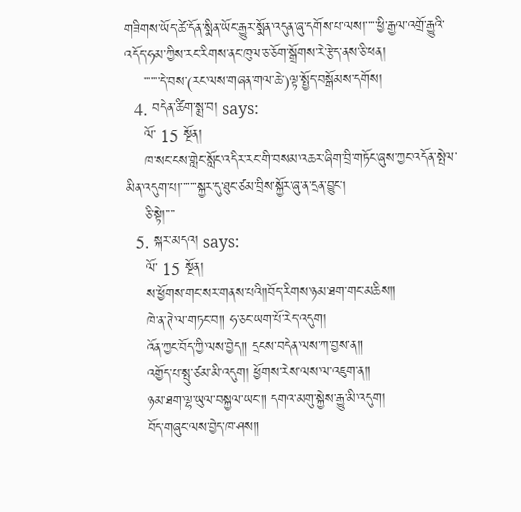གཟིགས་ཡོད་ཚེ་དོན་སྨིན་ཡོང་རྒྱུར་སྨོན་འདུན་ཞུ་དགོས་པ་ལས།་་་་་ཕྱི་རྒྱལ་འགྲོ་རྒྱུའི་འདོད་ཧམ་ཀྱིས་རང་རིགས་ནང་ཁུལ་ཅ་ཅོག་སྒྲོགས་རེ་རྩེད་ནས་ཅི་ཕན།
    ་་་་་་་དེ་བས་(རང་ལས་གཞན་གལ་ཆེ་)ལྟ་སྤྱོད་བསྒོམས་དགོས།
  4. བདེན་ཚིག་སྨྲ་བ། says:
    ལོ་ 15 སྔོན།
    ཁ་སང་ངས་གླེང་སློང་འདིར་རང་གི་བསམ་འཆར་ཞིག་བྲི་གཏོང་ཞུས་ཀྱང་འདོན་སྤེལ་མིན་འདུག་པ།་་་་་་་སྐྱར་དུ་ཐུང་ཙམ་བྲིས་སྐྱོར་ཞུ་ན་དྲན་བྱུང།
    ཅི་སྟེ།་་་་
  5. སྐར་མདའ། says:
    ལོ་ 15 སྔོན།
    ས་ཕྱོགས་གང་སར་གནས་པའི༎བོད་རིགས་ཉམ་ཐག་གང་མཆིས༎
    ཁེ་ན་ཊེ་ལ་གཏང་བ༎ ཧ་ཅང་ཡག་པོ་རེད་འདུག།
    འོན་ཀྱང་བོད་ཀྱི་ལས་བྱེད༎ དྲངས་བདེན་ལས་ཀ་བྱས་ན༎
    འགྱོད་པ་སྤུ་ཙམ་མི་འདུག། ཕྱོགས་རེས་ལས་ལ་འཇུག་ན༎
    ཉམ་ཐག་ལྷ་ཡུལ་བསྐྱལ་ཡང་༎ དགའ་མགུ་སྐྱེས་རྒྱུ་མི་འདུག།
    བོད་གཞུང་ལས་བྱེད་ཁ་ཤས༎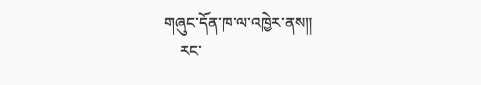གཞུང་དོན་ཁ་ལ་འཁྱེར་ནས༎
    རང་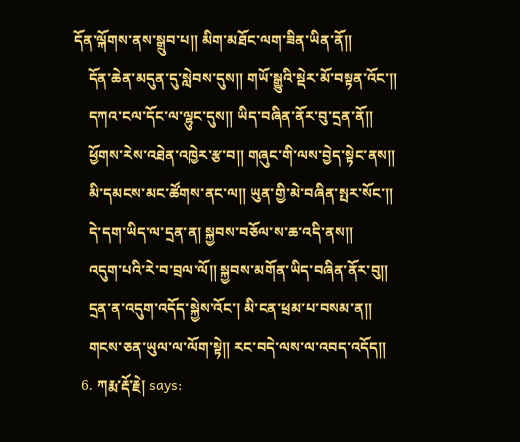དོན་ལྐོགས་ནས་སྒྲུབ་པ༎ མིག་མཐོང་ལག་ཟིན་ཡིན་ནོ༎
    དོན་ཆེན་མདུན་དུ་སླེབས་དུས༎ གཡོ་སྒྱུའི་སྡེར་མོ་བསྟན་འོང་༎
    དཀའ་ངལ་དོང་ལ་ལྷུང་དུས༎ ཡིད་བཞིན་ནོར་བུ་དྲན་ནོ༎
    ཕྱོགས་རེས་འཐེན་འཁྱེར་རྩ་བ༎ གཞུང་གི་ལས་བྱེད་སྟེང་ནས༎
    མི་དམངས་མང་ཚོགས་ནང་ལ༎ ཡུན་གྱི་མེ་བཞིན་སྤར་སོང་༎
    དེ་དག་ཡིད་ལ་དྲན་ན། སྐྱབས་བཅོལ་ས་ཆ་འདི་ནས༎
    འདུག་པའི་རེ་བ་བྲལ་ལོ༎ སྐྱབས་མགོན་ཡིད་བཞིན་ནོར་བུ༎
    དྲན་ན་འདུག་འདོད་སྐྱེས་འོང་། མི་ངན་ཕྲམ་པ་བསམ་ན༎
    གངས་ཅན་ཡུལ་ལ་ལོག་སྟེ༎ རང་བདེ་ལས་ལ་འབད་འདོད༎
  6. ཀརྨ་རྡོ་རྗེ། says: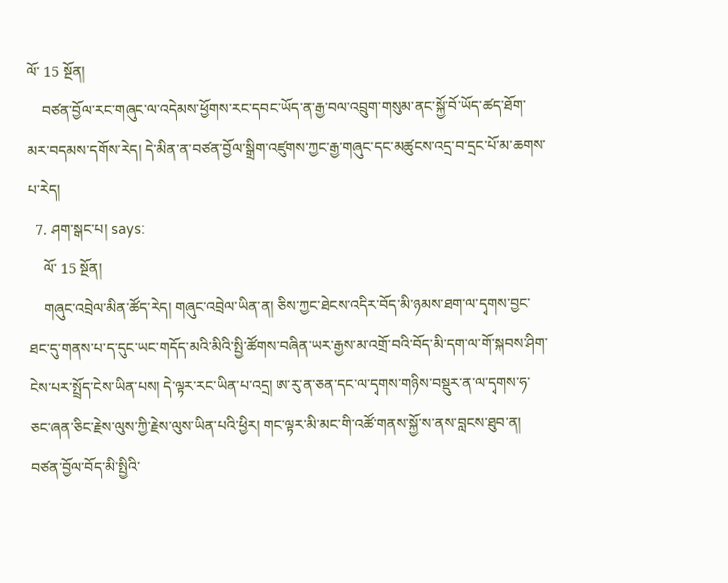ལོ་ 15 སྔོན།
    བཙན་བྱོལ་རང་གཞུང་ལ་འདེམས་ཕྱོགས་རང་དབང་ཡོད་ན་རྒྱ་བལ་འབྲུག་གསུམ་ནང་སྐྱོ་བོ་ཡོད་ཚད་ཐོག་མར་བདམས་དགོས་རེད། དེ་མིན་ན་བཙན་བྱོལ་སྒྲིག་འཛུགས་ཀྱང་རྒྱ་གཞུང་དང་མཚུངས་འདྲ་བ་དྲང་པོ་མ་ཆགས་པ་རེད།
  7. ཤག་སྒང་པ། says:
    ལོ་ 15 སྔོན།
    གཞུང་འབྲེལ་མིན་ཚོད་རེད། གཞུང་འབྲེལ་ཡིན་ན། ཅིས་ཀྱང་ཐེངས་འདིར་བོད་མི་ཉམས་ཐག་ལ་དྭགས་བྱང་ཐང་དུ་གནས་པ་ད་དུང་ཡང་གདོད་མའི་མིའི་སྤྱི་ཚོགས་བཞིན་ཡར་རྒྱས་མ་འགྲོ་བའི་བོད་མི་དག་ལ་གོ་སྐབས་ཤིག་ངེས་པར་སྤྲོད་ངེས་ཡིན་པས། དེ་ལྟར་རང་ཡིན་པ་འདྲ། ཨ་རུ་ན་ཅན་དང་ལ་དྭགས་གཉིས་བསྡུར་ན་ལ་དྭགས་ཧ་ཅང་ཞན་ཅིང་རྗེས་ལུས་ཀྱི་རྗེས་ལུས་ཡིན་པའི་ཕྱིར། གང་ལྟར་མི་མང་གི་འཚོ་གནས་སྐྱོ་ས་ནས་བླངས་ཐུབ་ན། བཙན་བྱོལ་བོད་མི་སྤྱིའི་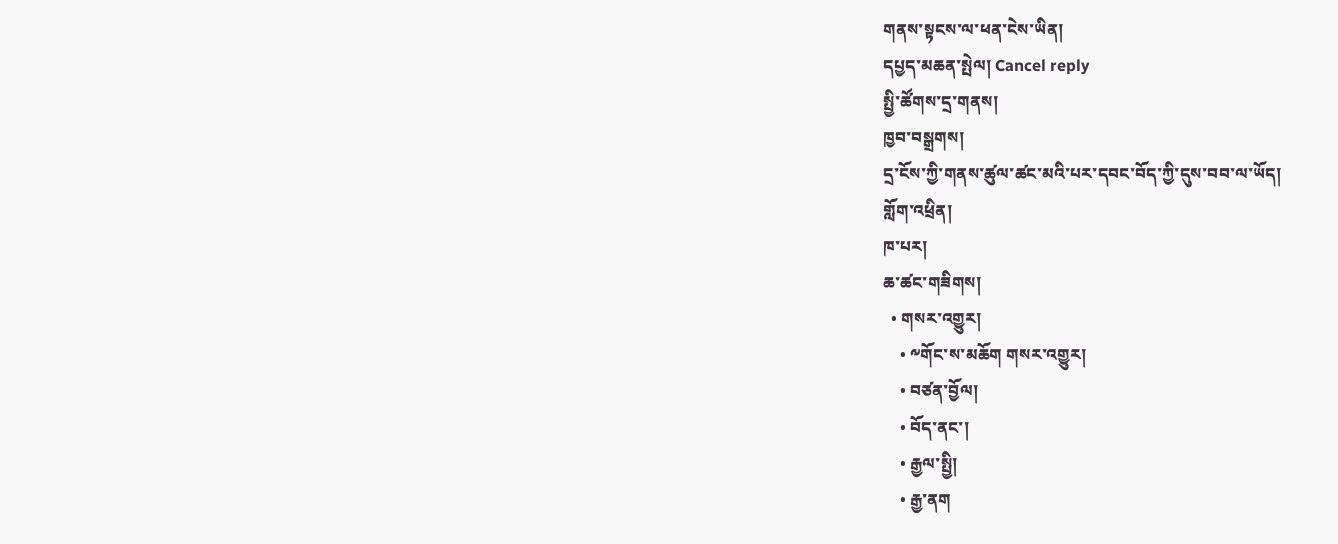གནས་སྟངས་ལ་ཕན་ངེས་ཡིན།
དཔྱད་མཆན་སྤེལ། Cancel reply
སྤྱི་ཚོགས་དྲ་གནས།
ཁྱབ་བསྒྲགས།
དྲ་ངོས་ཀྱི་གནས་ཚུལ་ཚང་མའི་པར་དབང་བོད་ཀྱི་དུས་བབ་ལ་ཡོད།
གློག་འཕྲིན།
ཁ་པར།
ཆ་ཚང་གཟིགས།
  • གསར་འགྱུར།
    • ༸གོང་ས་མཆོག གསར་འགྱུར།
    • བཙན་བྱོལ།
    • བོད་ནང་།
    • རྒྱལ་སྤྱི།
    • རྒྱ་ནག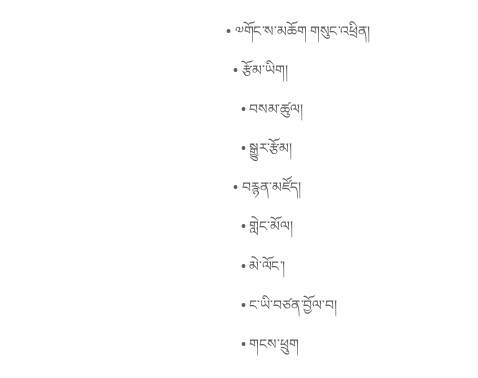• ༧གོང་ས་མཆོག གསུང་འཕྲིན།
  • རྩོམ་ཡིག།
    • བསམ་ཚུལ།
    • སྒྱུར་རྩོམ།
  • བརྙན་མཛོད།
    • གླེང་མོལ།
    • མེ་ལོང་།
    • ང་ཡི་བཙན་བྱོལ་བ།
    • གངས་ཕྲུག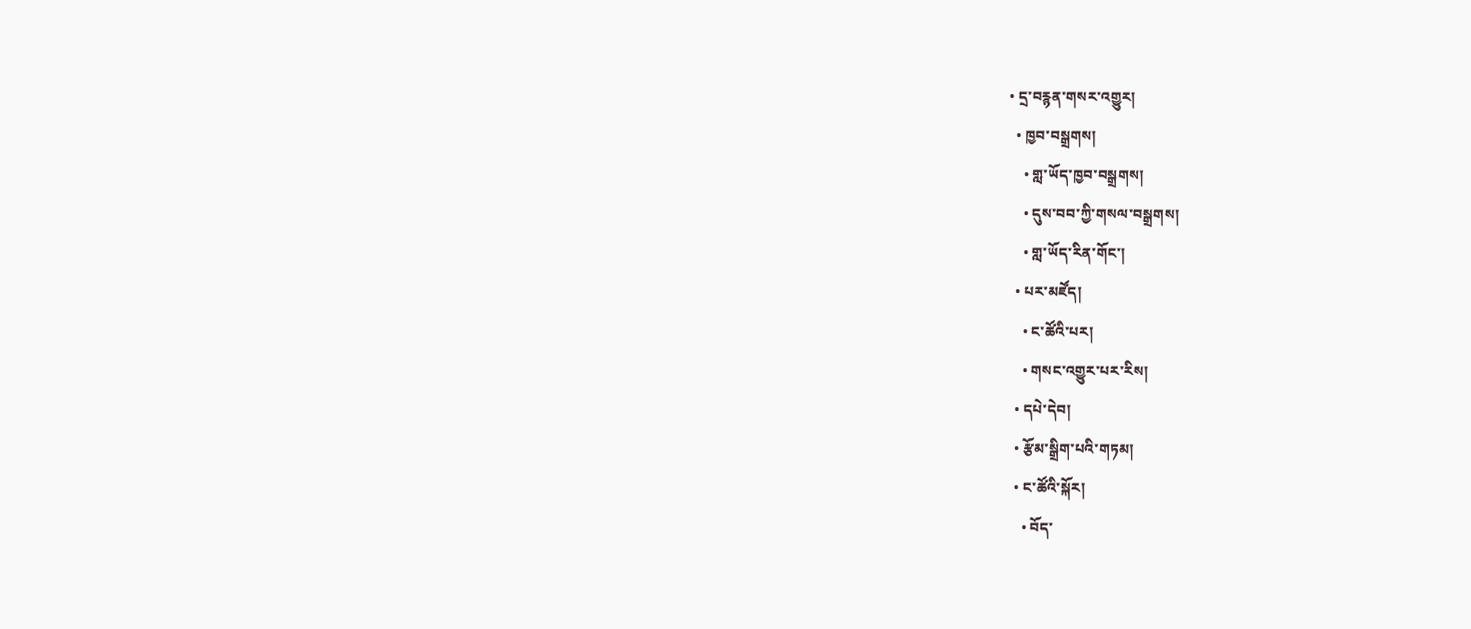• དྲ་བརྙན་གསར་འགྱུར།
  • ཁྱབ་བསྒྲགས།
    • གླ་ཡོད་ཁྱབ་བསྒྲགས།
    • དུས་བབ་ཀྱི་གསལ་བསྒྲགས།
    • གླ་ཡོད་རིན་གོང་།
  • པར་མཛོད།
    • ང་ཚོའི་པར།
    • གསང་འགྱུར་པར་རིས།
  • དཔེ་དེབ།
  • རྩོམ་སྒྲིག་པའི་གཏམ།
  • ང་ཚོའི་སྐོར།
    • བོད་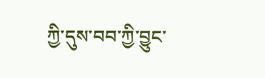ཀྱི་དུས་བབ་ཀྱི་བྱུང་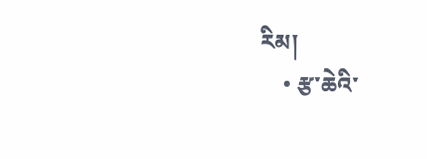རིམ།
    • རྩ་ཆེའི་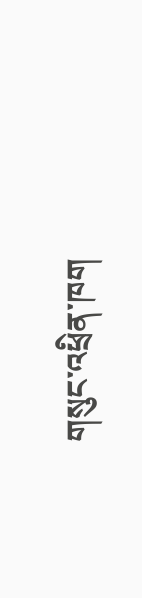གསུང་འཕྲིན་ཁག